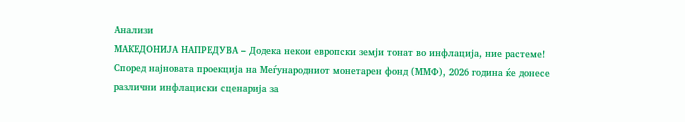Анализи
МАКЕДОНИЈА НАПРЕДУВА – Додека некои европски земји тонат во инфлација, ние растеме!
Според најновата проекција на Меѓународниот монетарен фонд (ММФ), 2026 година ќе донесе различни инфлациски сценарија за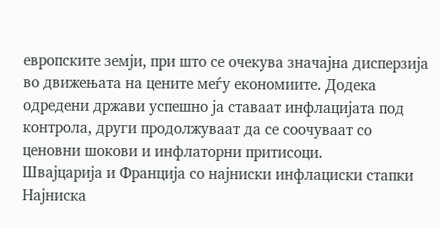европските земји, при што се очекува значајна дисперзија во движењата на цените меѓу економиите. Додека одредени држави успешно ја ставаат инфлацијата под контрола, други продолжуваат да се соочуваат со ценовни шокови и инфлаторни притисоци.
Швајцарија и Франција со најниски инфлациски стапки
Најниска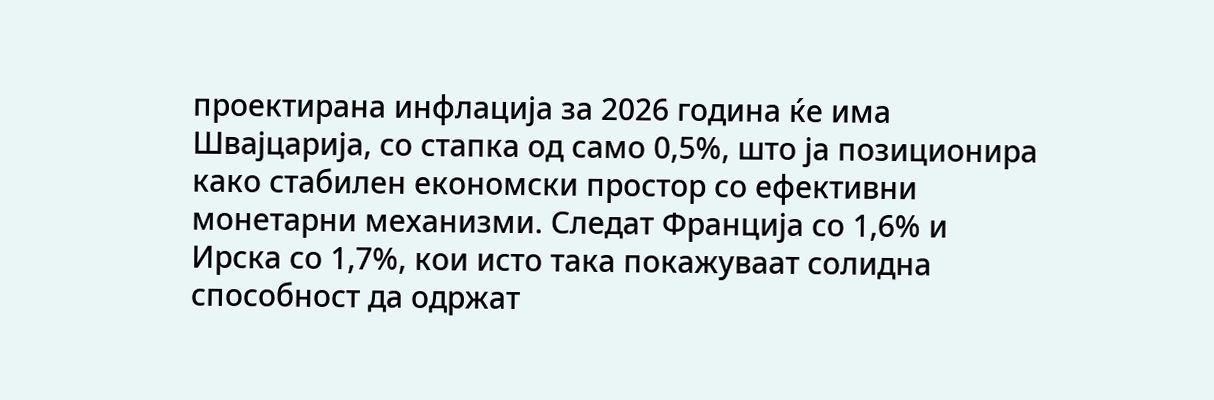проектирана инфлација за 2026 година ќе има Швајцарија, со стапка од само 0,5%, што ја позиционира како стабилен економски простор со ефективни монетарни механизми. Следат Франција со 1,6% и Ирска со 1,7%, кои исто така покажуваат солидна способност да одржат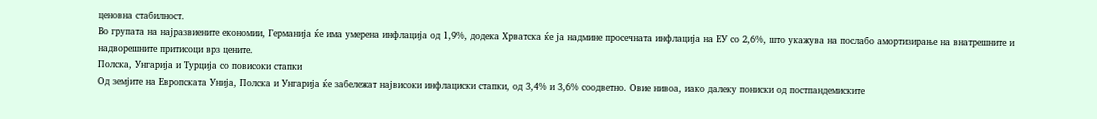ценовна стабилност.
Во групата на најразвиените економии, Германија ќе има умерена инфлација од 1,9%, додека Хрватска ќе ја надмине просечната инфлација на ЕУ со 2,6%, што укажува на послабо амортизирање на внатрешните и надворешните притисоци врз цените.
Полска, Унгарија и Турција со повисоки стапки
Од земјите на Европската Унија, Полска и Унгарија ќе забележат највисоки инфлациски стапки, од 3,4% и 3,6% соодветно. Овие нивоа, иако далеку пониски од постпандемиските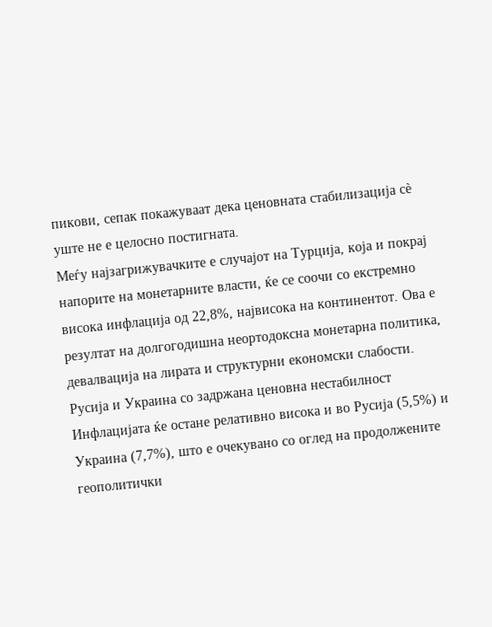пикови, сепак покажуваат дека ценовната стабилизација сè уште не е целосно постигната.
Меѓу најзагрижувачките е случајот на Турција, која и покрај напорите на монетарните власти, ќе се соочи со екстремно висока инфлација од 22,8%, највисока на континентот. Ова е резултат на долгогодишна неортодоксна монетарна политика, девалвација на лирата и структурни економски слабости.
Русија и Украина со задржана ценовна нестабилност
Инфлацијата ќе остане релативно висока и во Русија (5,5%) и Украина (7,7%), што е очекувано со оглед на продолжените геополитички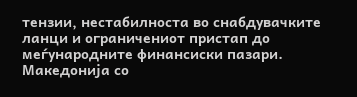тензии, нестабилноста во снабдувачките ланци и ограничениот пристап до меѓународните финансиски пазари.
Македонија со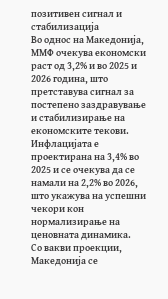позитивен сигнал и стабилизација
Во однос на Македонија, ММФ очекува економски раст од 3,2% и во 2025 и 2026 година, што претставува сигнал за постепено заздравување и стабилизирање на економските текови. Инфлацијата е проектирана на 3,4% во 2025 и се очекува да се намали на 2,2% во 2026, што укажува на успешни чекори кон нормализирање на ценовната динамика.
Со вакви проекции, Македонија се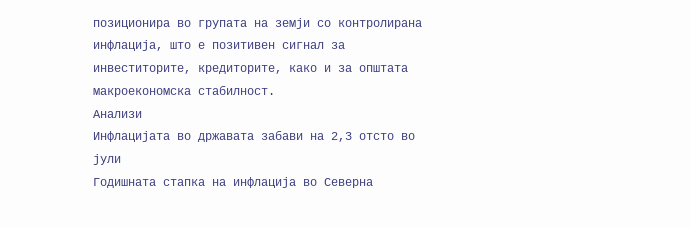позиционира во групата на земји со контролирана инфлација, што е позитивен сигнал за инвеститорите, кредиторите, како и за општата макроекономска стабилност.
Анализи
Инфлацијата во државата забави на 2,3 отсто во јули
Годишната стапка на инфлација во Северна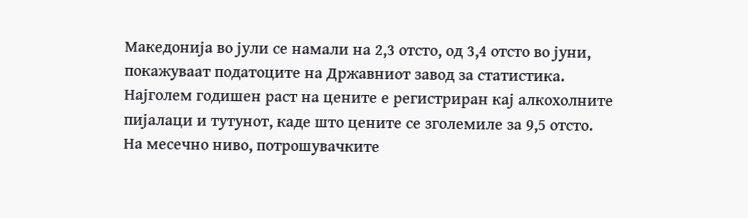Македонија во јули се намали на 2,3 отсто, од 3,4 отсто во јуни, покажуваат податоците на Државниот завод за статистика.
Најголем годишен раст на цените е регистриран кај алкохолните пијалаци и тутунот, каде што цените се зголемиле за 9,5 отсто.
На месечно ниво, потрошувачките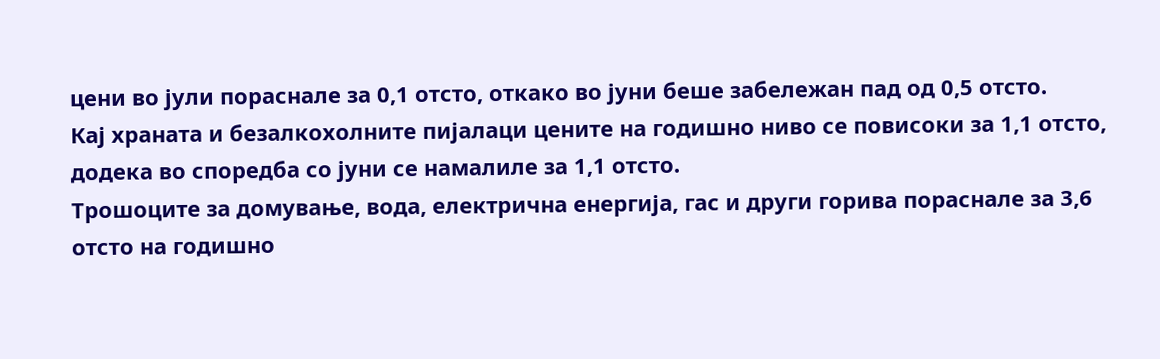цени во јули пораснале за 0,1 отсто, откако во јуни беше забележан пад од 0,5 отсто.
Кај храната и безалкохолните пијалаци цените на годишно ниво се повисоки за 1,1 отсто, додека во споредба со јуни се намалиле за 1,1 отсто.
Трошоците за домување, вода, електрична енергија, гас и други горива пораснале за 3,6 отсто на годишно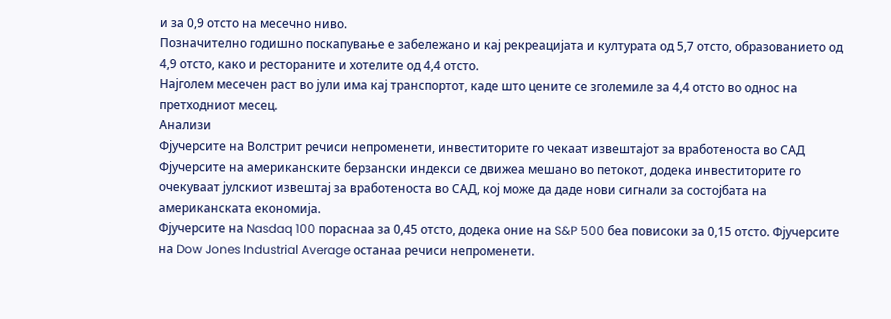и за 0,9 отсто на месечно ниво.
Позначително годишно поскапување е забележано и кај рекреацијата и културата од 5,7 отсто, образованието од 4,9 отсто, како и рестораните и хотелите од 4,4 отсто.
Најголем месечен раст во јули има кај транспортот, каде што цените се зголемиле за 4,4 отсто во однос на претходниот месец.
Анализи
Фјучерсите на Волстрит речиси непроменети, инвеститорите го чекаат извештајот за вработеноста во САД
Фјучерсите на американските берзански индекси се движеа мешано во петокот, додека инвеститорите го очекуваат јулскиот извештај за вработеноста во САД, кој може да даде нови сигнали за состојбата на американската економија.
Фјучерсите на Nasdaq 100 пораснаа за 0,45 отсто, додека оние на S&P 500 беа повисоки за 0,15 отсто. Фјучерсите на Dow Jones Industrial Average останаа речиси непроменети.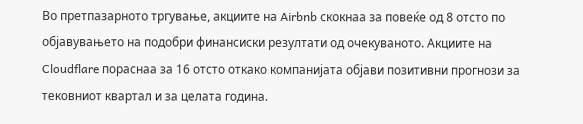Во претпазарното тргување, акциите на Airbnb скокнаа за повеќе од 8 отсто по објавувањето на подобри финансиски резултати од очекуваното. Акциите на Cloudflare пораснаа за 16 отсто откако компанијата објави позитивни прогнози за тековниот квартал и за целата година.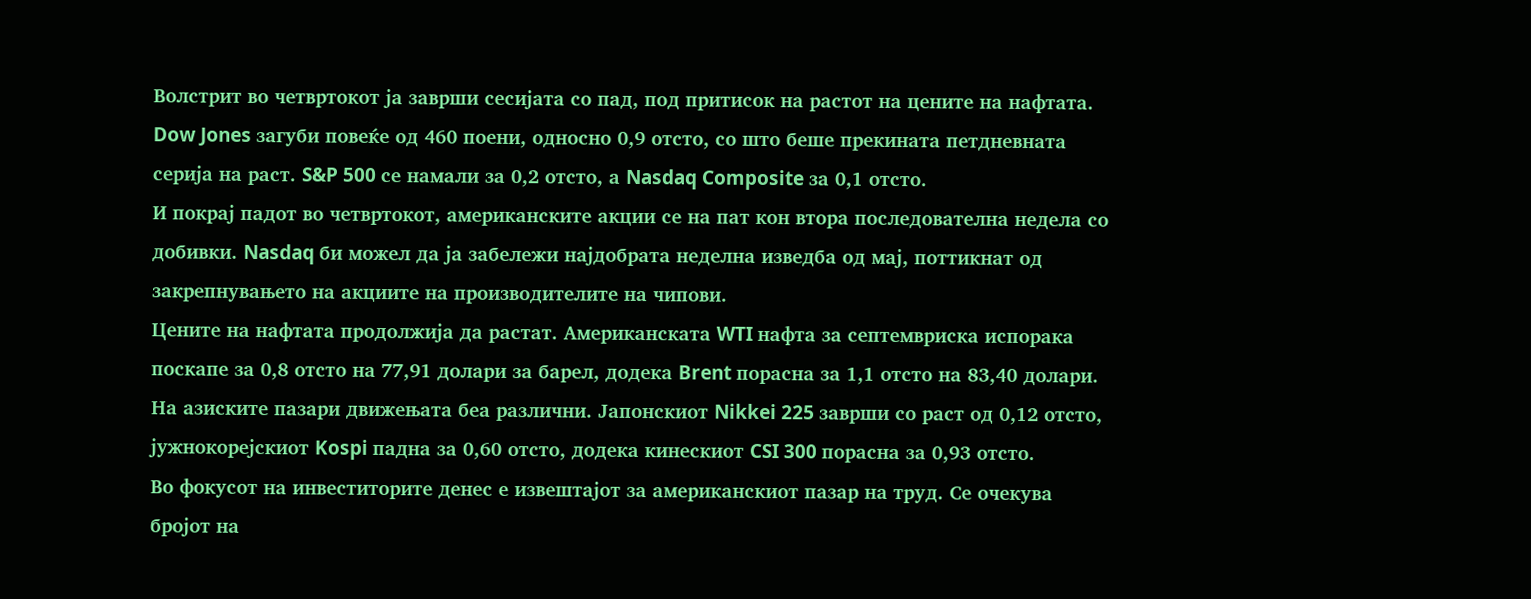Волстрит во четвртокот ја заврши сесијата со пад, под притисок на растот на цените на нафтата. Dow Jones загуби повеќе од 460 поени, односно 0,9 отсто, со што беше прекината петдневната серија на раст. S&P 500 се намали за 0,2 отсто, а Nasdaq Composite за 0,1 отсто.
И покрај падот во четвртокот, американските акции се на пат кон втора последователна недела со добивки. Nasdaq би можел да ја забележи најдобрата неделна изведба од мај, поттикнат од закрепнувањето на акциите на производителите на чипови.
Цените на нафтата продолжија да растат. Американската WTI нафта за септемвриска испорака поскапе за 0,8 отсто на 77,91 долари за барел, додека Brent порасна за 1,1 отсто на 83,40 долари.
На азиските пазари движењата беа различни. Јапонскиот Nikkei 225 заврши со раст од 0,12 отсто, јужнокорејскиот Kospi падна за 0,60 отсто, додека кинескиот CSI 300 порасна за 0,93 отсто.
Во фокусот на инвеститорите денес е извештајот за американскиот пазар на труд. Се очекува бројот на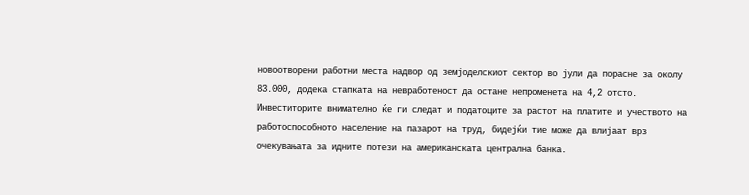новоотворени работни места надвор од земјоделскиот сектор во јули да порасне за околу 83.000, додека стапката на невработеност да остане непроменета на 4,2 отсто.
Инвеститорите внимателно ќе ги следат и податоците за растот на платите и учеството на работоспособното население на пазарот на труд, бидејќи тие може да влијаат врз очекувањата за идните потези на американската централна банка.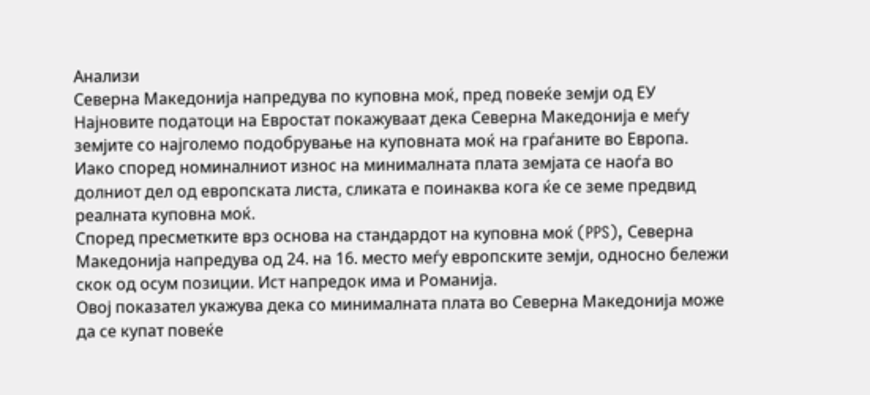Анализи
Северна Македонија напредува по куповна моќ, пред повеќе земји од ЕУ
Најновите податоци на Евростат покажуваат дека Северна Македонија е меѓу земјите со најголемо подобрување на куповната моќ на граѓаните во Европа. Иако според номиналниот износ на минималната плата земјата се наоѓа во долниот дел од европската листа, сликата е поинаква кога ќе се земе предвид реалната куповна моќ.
Според пресметките врз основа на стандардот на куповна моќ (PPS), Северна Македонија напредува од 24. на 16. место меѓу европските земји, односно бележи скок од осум позиции. Ист напредок има и Романија.
Овој показател укажува дека со минималната плата во Северна Македонија може да се купат повеќе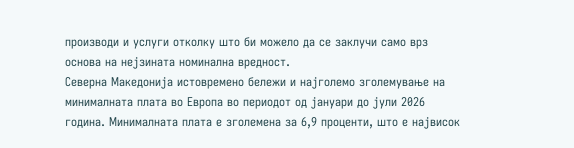производи и услуги отколку што би можело да се заклучи само врз основа на нејзината номинална вредност.
Северна Македонија истовремено бележи и најголемо зголемување на минималната плата во Европа во периодот од јануари до јули 2026 година. Минималната плата е зголемена за 6,9 проценти, што е највисок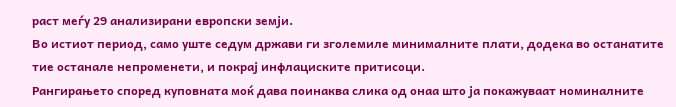раст меѓу 29 анализирани европски земји.
Во истиот период, само уште седум држави ги зголемиле минималните плати, додека во останатите тие останале непроменети, и покрај инфлациските притисоци.
Рангирањето според куповната моќ дава поинаква слика од онаа што ја покажуваат номиналните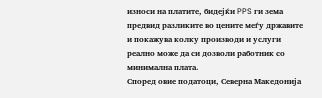износи на платите, бидејќи PPS ги зема предвид разликите во цените меѓу државите и покажува колку производи и услуги реално може да си дозволи работник со минимална плата.
Според овие податоци, Северна Македонија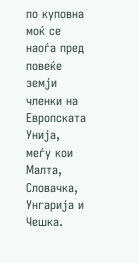по куповна моќ се наоѓа пред повеќе земји членки на Европската Унија, меѓу кои Малта, Словачка, Унгарија и Чешка.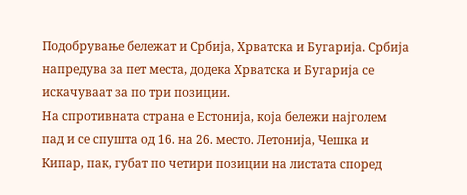Подобрување бележат и Србија, Хрватска и Бугарија. Србија напредува за пет места, додека Хрватска и Бугарија се искачуваат за по три позиции.
На спротивната страна е Естонија, која бележи најголем пад и се спушта од 16. на 26. место. Летонија, Чешка и Кипар, пак, губат по четири позиции на листата според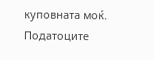куповната моќ.
Податоците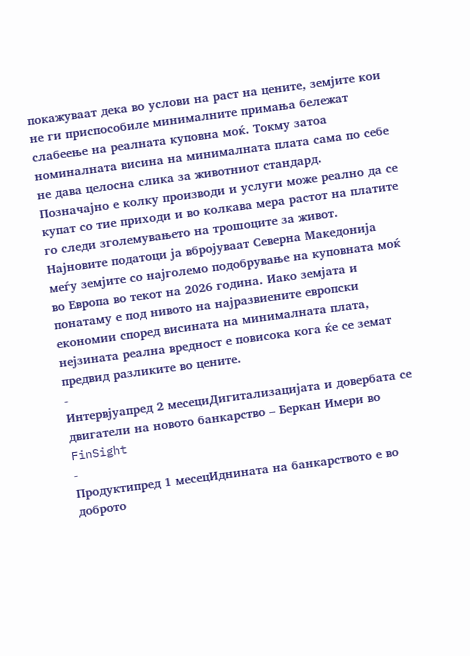покажуваат дека во услови на раст на цените, земјите кои не ги приспособиле минималните примања бележат слабеење на реалната куповна моќ. Токму затоа номиналната висина на минималната плата сама по себе не дава целосна слика за животниот стандард.
Позначајно е колку производи и услуги може реално да се купат со тие приходи и во колкава мера растот на платите го следи зголемувањето на трошоците за живот.
Најновите податоци ја вбројуваат Северна Македонија меѓу земјите со најголемо подобрување на куповната моќ во Европа во текот на 2026 година. Иако земјата и понатаму е под нивото на најразвиените европски економии според висината на минималната плата, нејзината реална вредност е повисока кога ќе се земат предвид разликите во цените.
-
Интервјуапред 2 месециДигитализацијата и довербата се двигатели на новото банкарство – Беркан Имери во FinSight
-
Продуктипред 1 месецИднината на банкарството е во доброто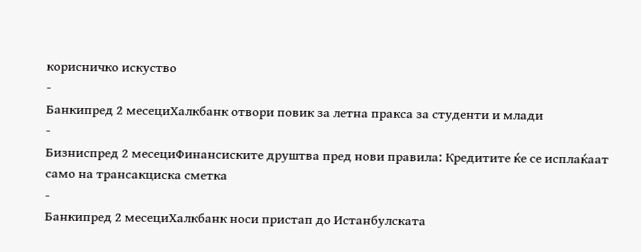корисничко искуство
-
Банкипред 2 месециХалкбанк отвори повик за летна пракса за студенти и млади
-
Бизниспред 2 месециФинансиските друштва пред нови правила: Кредитите ќе се исплаќаат само на трансакциска сметка
-
Банкипред 2 месециХалкбанк носи пристап до Истанбулската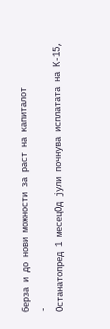берза и до нови можности за раст на капиталот
-
Останатопред 1 месецОд јули почнува исплатата на К-15,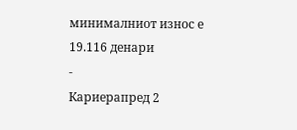минималниот износ е 19.116 денари
-
Кариерапред 2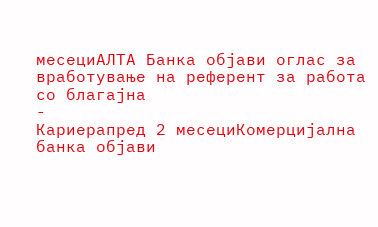месециАЛТА Банка објави оглас за вработување на референт за работа со благајна
-
Кариерапред 2 месециКомерцијална банка објави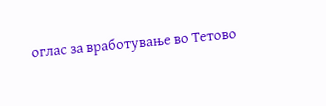оглас за вработување во Тетово